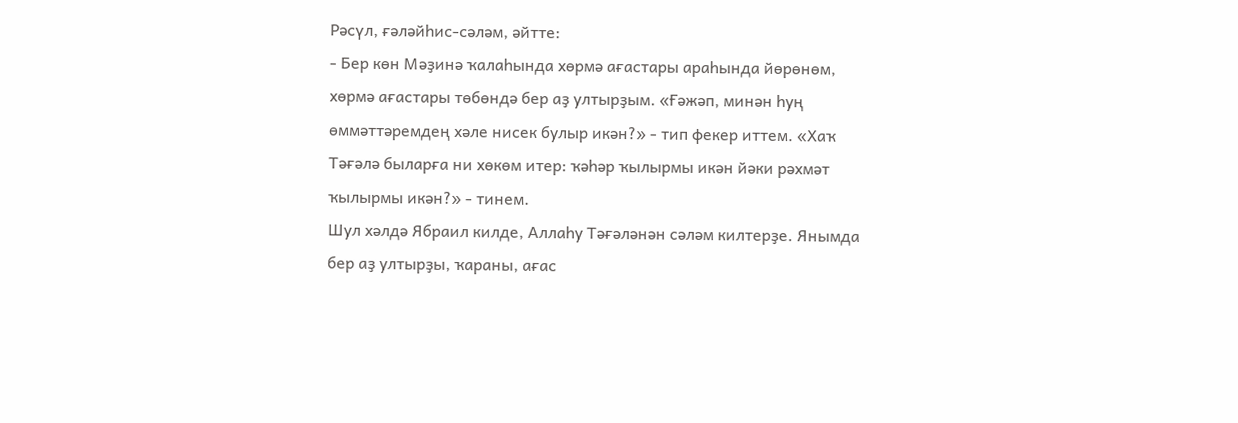Рәсүл, ғәләйһис-сәләм, әйтте:
- Бер көн Мәҙинә ҡалаһында хөрмә ағастары араһында йөрөнөм, хөрмә ағастары төбөндә бер аҙ ултырҙым. «Ғәжәп, минән һуң өммәттәремдең хәле нисек булыр икән?» - тип фекер иттем. «Хаҡ Тәғәлә быларға ни хөкөм итер: ҡәһәр ҡылырмы икән йәки рәхмәт ҡылырмы икән?» - тинем.
Шул хәлдә Ябраил килде, Аллаһу Тәғәләнән сәләм килтерҙе. Янымда бер аҙ ултырҙы, ҡараны, ағас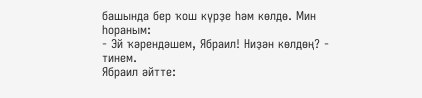башында бер ҡош күрҙе һәм көлдө. Мин һораным:
- Эй ҡәрендәшем, Ябраил! Ниҙән көлдөң? - тинем.
Ябраил әйтте: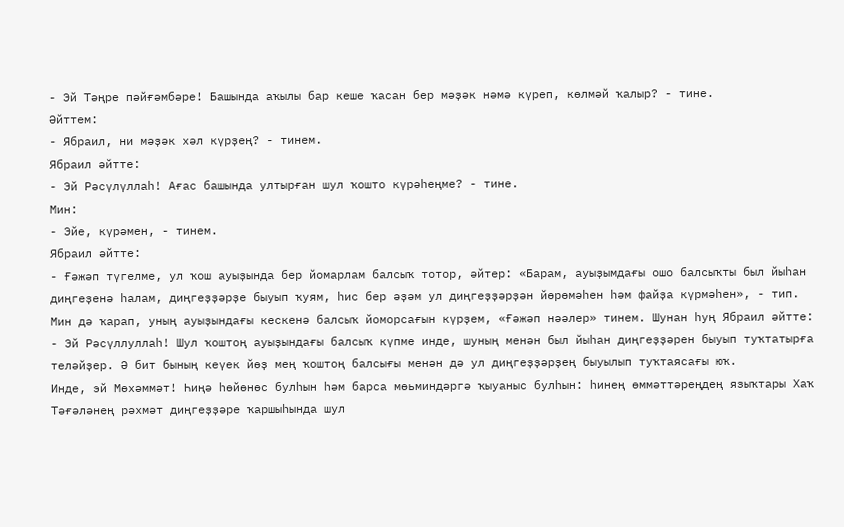- Эй Тәңре пәйғәмбәре! Башында аҡылы бар кеше ҡасан бер мәҙәк нәмә күреп, көлмәй ҡалыр? - тине.
Әйттем:
- Ябраил, ни мәҙәк хәл күрҙең? - тинем.
Ябраил әйтте:
- Эй Рәсүлүллаһ! Ағас башында ултырған шул ҡошто күрәһеңме? - тине.
Мин:
- Эйе, күрәмен, - тинем.
Ябраил әйтте:
- Ғәжәп түгелме, ул ҡош ауыҙында бер йомарлам балсыҡ тотор, әйтер: «Барам, ауыҙымдағы ошо балсыҡты был йыһан диңгеҙенә һалам, диңгеҙҙәрҙе быуып ҡуям, һис бер әҙәм ул диңгеҙҙәрҙән йөрөмәһен һәм файҙа күрмәһен», - тип.
Мин дә ҡарап, уның ауыҙындағы кескенә балсыҡ йоморсағын күрҙем, «Ғәжәп нәәлер» тинем. Шунан һуң Ябраил әйтте:
- Эй Рәсүллуллаһ! Шул ҡоштоң ауыҙындағы балсыҡ күпме инде, шуның менән был йыһан диңгеҙҙәрен быуып туҡтатырға теләйҙер. Ә бит бының кеүек йөҙ мең ҡоштоң балсығы менән дә ул диңгеҙҙәрҙең быуылып туҡтаясағы юҡ.
Инде, эй Мөхәммәт! Һиңә һөйөнөс булһын һәм барса мөьминдәргә ҡыуаныс булһын: һинең өммәттәреңдең языҡтары Хаҡ Тәғәләнең рәхмәт диңгеҙҙәре ҡаршыһында шул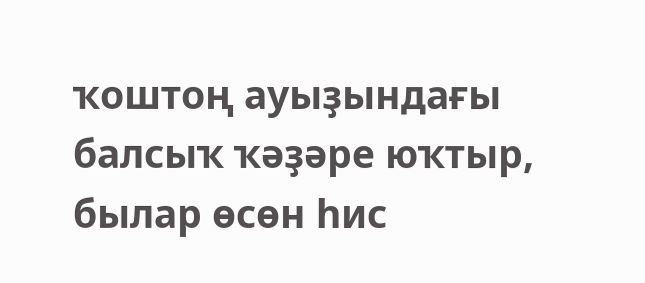ҡоштоң ауыҙындағы балсыҡ ҡәҙәре юҡтыр, былар өсөн һис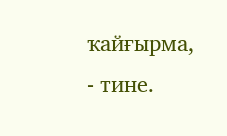ҡайғырма, - тине.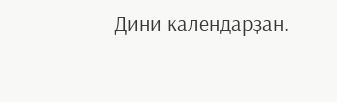Дини календарҙан.